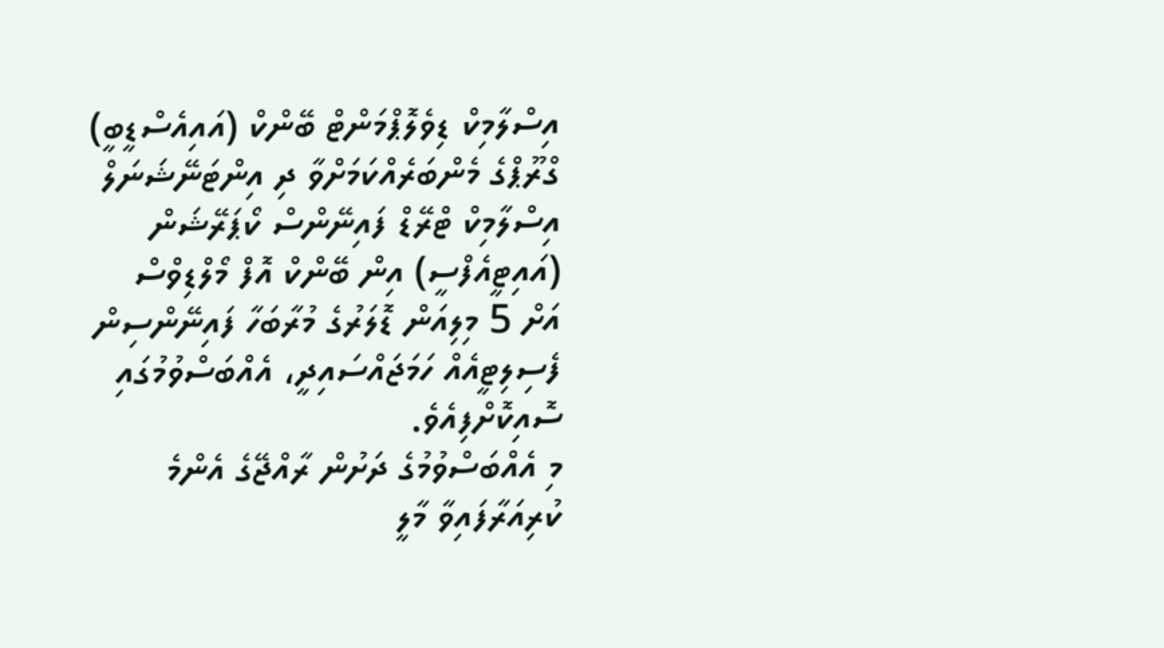އިސްލާމިކް ޑިވެލޮޕްމަންޓް ބޭންކް (އައިއެސްޑީބީ) ގްރޫޕްގެ މެންބަރެއްކަމަށްވާ ދި އިންޓަނޭޝަނަލް އިސްލާމިކް ޓްރޭޑް ފައިނޭންސް ކޯޕަރޭޝަން (އައިޓީއެފްސީ) އިން ބޭންކް އޮފް މޯލްޑިވްސް އަށް 5 މިލިއަން ޑޮލަރުގެ މުރާބަހާ ފައިނޭންސިން ފެސިލިޓީއެއް ހަމަޖައްސައިދީ، އެއްބަސްވުމުގައި ސޮއިކޮށްފިއެވެ.
މި އެއްބަސްވުމުގެ ދަށުން ރާއްޖޭގެ އެންމެ ކުރިއަރާފައިވާ މާލީ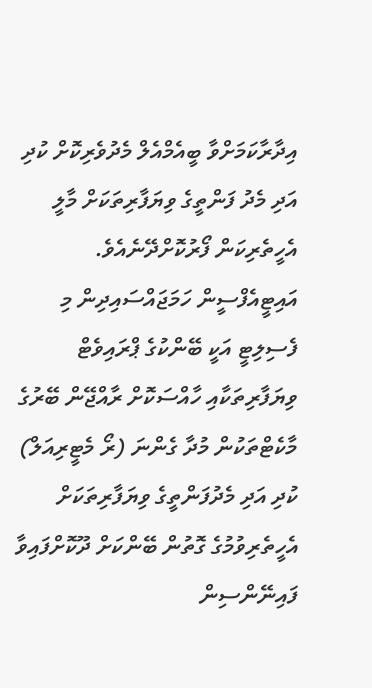އިދާރާކަމަށްވާ ބީއެމްއެލް މެދުވެރިކޮށް ކުދި އަދި މެދު ފަންތީގެ ވިޔަފާރިތަކަށް މާލީ އެހީތެރިކަން ފޯރުކޮށްދޭނެއެވެ. އައިޓީއެފްސީން ހަމަޖައްސައިދިން މި ފެސިލިޓީ އަކީ ބޭންކުގެ ޕްރައިވެޓް ވިޔަފާރިތަކާއި ހާއްސަކޮށް ރާއްޖޭން ބޭރުގެ މާކެޓްތަކުން މުދާ ގެންނަ (ރޯ މެޓީރިއަލް) ކުދި އަދި މެދުފަންތީގެ ވިޔަފާރިތަކަށް އެހީތެރިވުމުގެ ގޮތުން ބޭންކަށް ދޫކޮށްފައިވާ ފައިނޭންސިން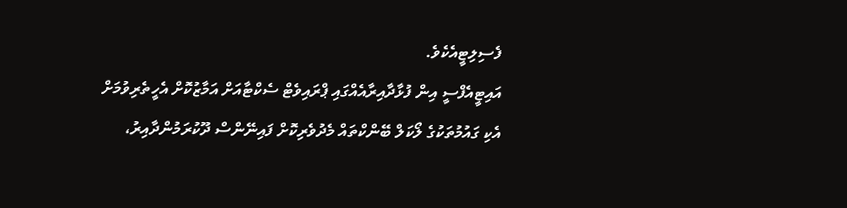ފެސިލިޓީއެކެވެ.
އައިޓީއެފްސީ އިން ފުޅާދާއިރާއެއްގައި ޕްރައިވެޓް ސެކްޓާއަށް އަމާޒުކޮށް އެހީތެރިވުމަށް އެކި ގައުމުތަކުގެ ލޯކަލް ބޭންކްތައް މެދުވެރިކޮށް ފައިނޭންސް ދޫކުރަމުންދާއިރު،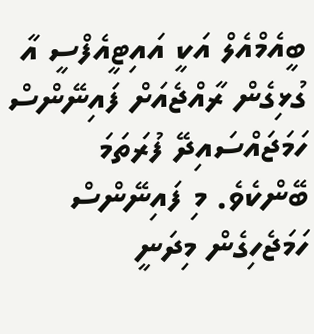ބީއެމްއެލް އަކީ އައިޓީއެފްސީ އާ ގުޅިގެން ރާއްޖެއަށް ފައިނޭންސް ހަމަޖައްސައިދޭ ފުރަތަމަ ބޭންކެވެ. މި ފައިނޭންސް ހަމަޖެހިގެން މިދަނީ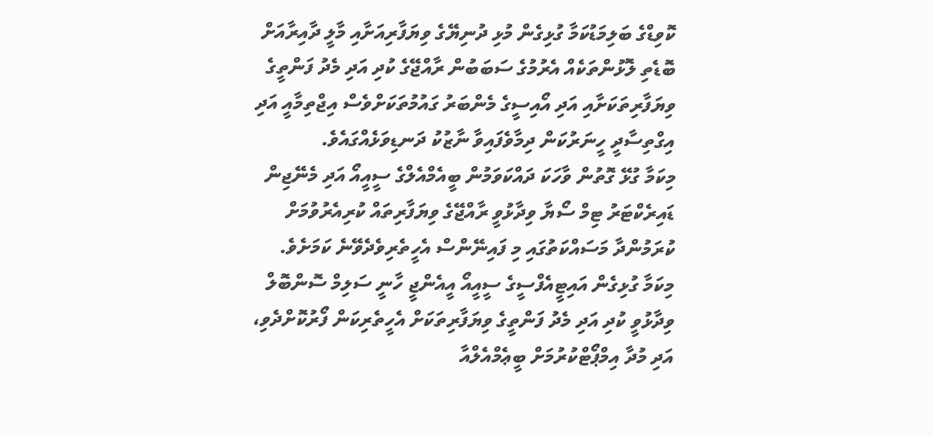ކޮވިޑްގެ ބަލިމަޑުކަމާ ގުޅިގެން މުޅި ދުނިޔޭގެ ވިޔަފާރިއަށާއި މާލީ ދާއިރާއަށް ބޮޑެތި ލޮޅުންތަކެއް އެރުމުގެ ސަބަބުން ރާއްޖޭގެ ކުދި އަދި މެދު ފަންތީގެ ވިޔަފާރިތަކަށާއި އަދި އޯއިސީގެ މެންބަރު ގައުމުތަކަށްވެސް އިޖްތިމާއީ އަދި އިގްތިސާދީ ހީނަރުކަން ދިމާވެފައިވާ ނާޒުކު ދަނޑިވަޅެއްގައެވެ.
މިކަމާ ގުޅޭ ގޮތުން ވާހަކަ ދައްކަވަމުން ބީއެމްއެލްގެ ސީއީއޯ އަދި މެނޭޖިން ޑައިރެކްޓަރު ޓިމް ސޯޔާ ވިދާޅުވީ ރާއްޖޭގެ ވިޔަފާރިތައް ކުރިއެރުވުމަށް ކުރަމުންދާ މަސައްކަތުގައި މި ފައިނޭންސް އެހީތެރިވެދެވޭނެ ކަމަށެވެ.
މިކަމާ ގުޅިގެން އައިޓީއެފްސީގެ ސީއީއޯ އީއެންޖީ ހާނީ ސަލިމް ސޮންބޮލް ވިދާޅުވީ ކުދި އަދި މެދު ފަންތީގެ ވިޔަފާރިތަކަށް އެހީތެރިކަން ފޯރުކޮށްދެވި، އަދި މުދާ އިމްޕޯޓްކުރުމަށް ބީޢެމްއެލްއާ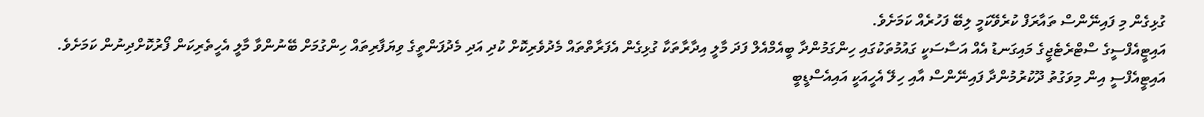ގުޅިގެން މި ފައިނޭންސް ތައާރަފް ކުރެވޭކަމީ ލިބޭ ފަހުރެއް ކަމަށެވެ.
އައިޓީއެފްސީގެ ސްޓްރެޓެޖީގެ މައިގަނޑު އެއް އަސާސަކީ ގައުމުތަކުގައި ހިންގަމުންދާ ބީއެމްއެލް ފަދަ މާލީ އިދާރާތަކާ ގުޅިގެން އެފަރާތްތައް މެދުވެރިކޮށް ކުދި އަދި މެދުފަންތީގެ ވިޔަފާރިތައް ހިންގުމަށް ބޭނުންވާ މާލީ އެހީތެރިކަން ފޯރުކޮށްދިނުން ކަމަށެވެ.
އައިޓީއެފްސީ އިން މިވަގުތު ދޫކުރުމުންދާ ފައިނޭންސް އާއި ހިލޭ އެހީއަކީ އައިއެސްޑީބީ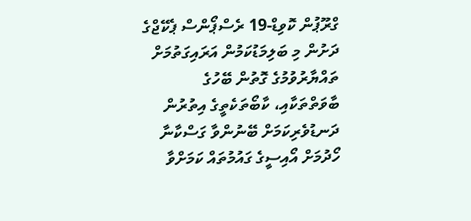ގްރޫޕުން ކޮވިޑް-19 ރެސްޕޯންސް ޕެކޭޖްގެ ދަށުން މި ބަލިމަޑުކަމުން އަރައިގަތުމަށް ތައްޔާރުވުމުގެ ގޮތުން ބޭހުގެ ބާވަތްތަކާއި، ކާބޯތަކެތީގެ އިތުރުން ދަނޑުވެރިކަމަށް ބޭނުންވާ ގަސްކާނާ ހޯދުމަށް އޯއިސީގެ ގައުމުތައް ކަމަށްވާ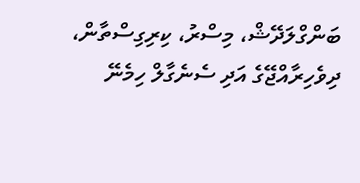ބަންގްލަދޭޝް، މިސްރު، ކިރިގިސްތާން، ދިވެހިރާއްޖޭގެ އަދި ސެނެގާލް ހިމެނޭ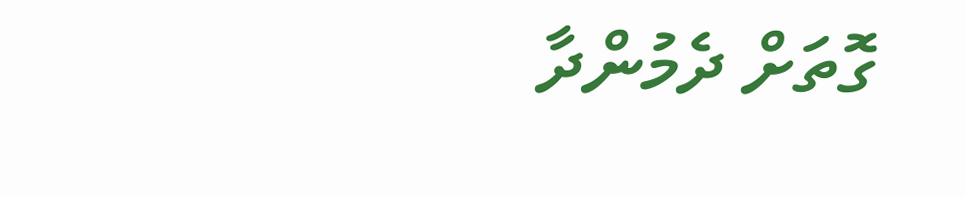ގޮތަށް ދެމުންދާ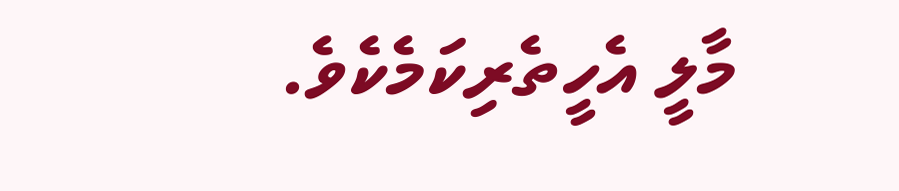މާލީ އެހީތެރިކަމެކެވެ.